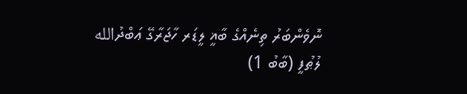ނޮވެންބަރު ތިނެއްގެ ބާޣީ ލީޑަރ ހާޖަރާގޭ ޢަބްދުالله ލުޠުފީ (ބާބު 1)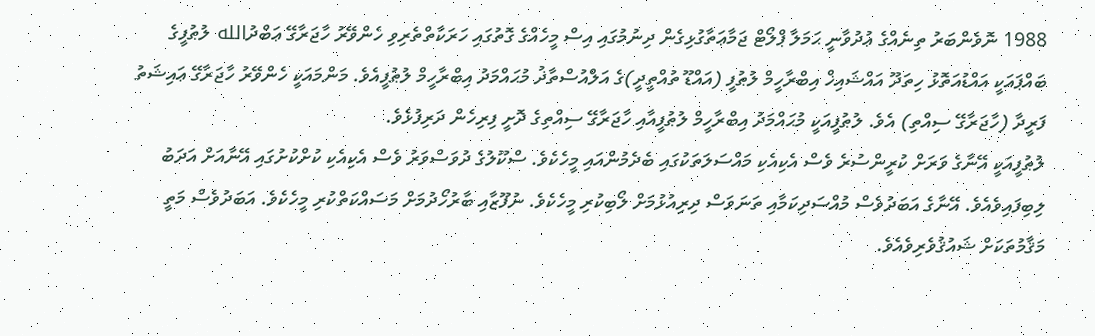1988 ނޮވެންބަރު ތިނެއްގެ ޢުދުވާނީ ޙަމަލާ ޕްލޯޓް ޖަމާޢަތާގުޅިގެން ދިނުމުގައި އިސް މީހެއްގެ ގޮތުގައި ހަރަކާތްތެރިވި ހެންވޭރު ހާޖަރާގޭ ޢަބްދުالله ލުޠުފީގެ ބައްޕައަކީ އައްޑުއަތޮޅު ހިތަދޫ އައްޝައިޚް އިބްރާހީމް ލުޠުފީ (އައްޑޫ ތުއްތީދީ)ގެ އަލްއުސްތާޛު މުޙައްމަދު އިބްރާހީމް ލުޠުފީއެވެ. މަންމައަކީ ހެންވޭރު ހާޖަރާގޭ ޢައިޝަތު ފަރީދާ (ހާޖަރާގޭ ސިއްތި) އެވެ. ލުޠުފީއަކީ މުޙައްމަދު އިބްރާހީމް ލުޠުފީއާއި ހާޖަރާގޭ ސިއްތިގެ ދޮށީ ފިރިހެން ދަރިފުޅެވެ.
ލުޠުފީއަކީ އޭނާގެ ވަރަށް ކުރީންސުރެ ވެސް އެކިއެކި މައްސަލަތަކުގައި ބެދެމުންއައި މީހެކެވެ. ސްކޫލުގެ ދުވަސްވަރު ވެސް އެކިއެކި ކުށްކުށުގައި އޭނާއަށް އަދަބު ލިބިފައިވެއެވެ. އޭނާގެ އަބަދުވެސް މުއްސަދިކަމާއި ތަނަވަސް ދިރިއުޅުމަށް ލޯބިކުރި މީހެކެވެ. ނުފޫޒާއި ބާރުހޯދުމަށް މަސައްކަތްކުރި މީހެކެވެ. އަބަދުވެސް މަތީ މަޤާމުތަކަށް ޝައުޤުވެރިވެއެވެ.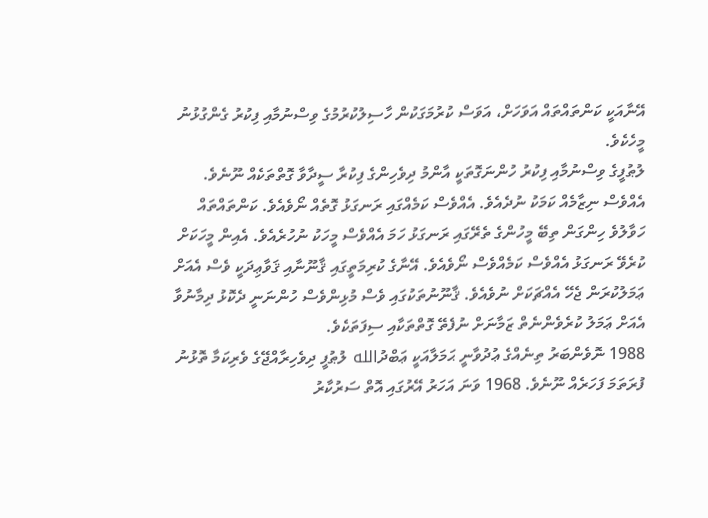އޭނާއަކީ ކަންތައްތައް އަވަހަށް، އަވަސް ކުރުމަގަކުން ހާސިލުކުރުމުގެ ވިސްނުމާއި ފިކުރު ގެންގުޅުނު މީހެކެވެ.
ލުޠުފީގެ ވިސްނުމާއި ފިކުރު ހުންނަގޮތަކީ އާންމު ދިވެހިންގެ ފިކުރާ ސީދާވާ ގޮތްތަކެއް ނޫނެވެ. އެއްވެސް ނިޒާމެއް ކަމަކު ނުދެއެވެ. އެއްވެސް ކަމެއްގައި ރަނގަޅު ގޮތެއް ނޯވެއެވެ. ކަންތައްތައް ހަވާލުވެ ހިންގަން ތިބޭ މީހުންގެ ތެރޭގައި ރަނގަޅު ހަމަ އެއްވެސް މީހަކު ނުހުރެއެވެ. އެއިން މީހަކަށް ކުރެވޭ ރަނގަޅު އެއްވެސް ކަމެއްވެސް ނޯވެއެވެ. އޭނާގެ ކުރިމަތީގައި ޤާނޫނާއި ޤަވާޢިދަކީ ވެސް އެއަށް ޢަމަލުކުރަން ޖެހޭ އެއްޗަކަށް ނުވެއެވެ. ޤާނޫނުތަކުގައި ވެސް މުޅިންވެސް ހުންނަނީ ދެކޮޅު ދިމާނުވާ އެއަށް ޢަމަލު ކުރެވެންނެތް ޒަމާނަށް ނުފެތޭ ގޮތްތަކާއި ސިފަތަކެވެ.
1988 ނޮވެންބަރު ތިނެއްގެ ޢުދުވާނީ ޙަމަލާއަކީ ޢަބްދުالله ލުޠުފީ ދިވެހިރާއްޖޭގެ ވެރިކަމާ ތޮޅުނު ފުރަތަމަ ފަހަރެއް ނޫނެވެ. 1968 ވަނަ އަހަރު އޭރުގައި އޮތް ސަރުކާރު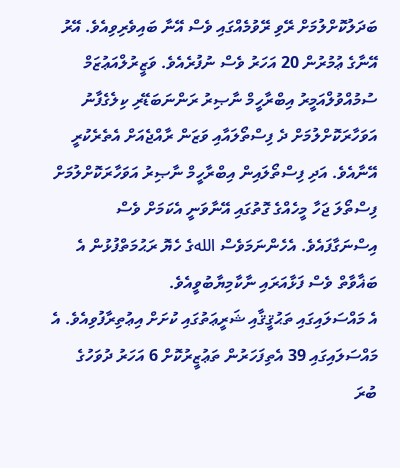ބަދަލުކޮށްލުމަށް ރޭވި ރޭވުމެއްގައި ވެސް އޭނާ ބައިވެރިވިއެވެ. އޭރު އޭނާގެ ޢުމުރުން 20 އަހަރު ވެސް ނުފުރެއެވެ. ވަޒީރުލްއަޢުޒަމް ސުމުއްވުލްއަމީރު އިބްރާހީމް ނާޞިރު ރަންނަބަޑޭރި ކިލެގެފާނު އަވަހާރަކޮށްލުމަށް ދެ ފިސްތޯލައާއި ވަޒަން ރާއްޖެއަށް އެތެރެކުރީ އޭނާއެވެ. އަދި ފިސްތޯލައިން އިބްރާހީމް ނާޞިރު އަވަހާރަކޮށްލުމަށް ފިސްތޯލަ ޖަހާ މީހެއްގެ ގޮތުގައި އޭނާވަނީ އެކަމަށް ވެސް އިސްނަގާފައެވެ. އެހެންނަމަވެސް اللهގެ ހެޔޮ ރަޙުމަތްފުޅުން އެ ބަޣާވާތް ވެސް ފަޅާއަރައި ނާކާމިޔާބުވީއެވެ.
އެ މައްސަލައިގައި ތަޙުޤީޤާއި ޝަރީޢަތުގައި ކުށަށް އިޢުތިރާފުވިއެވެ. އެ މައްސަލައިގައި 39 އެތިފަހަރުން ތަޢުޒީރުކޮށް 6 އަހަރު ދުވަހުގެ ބުރަ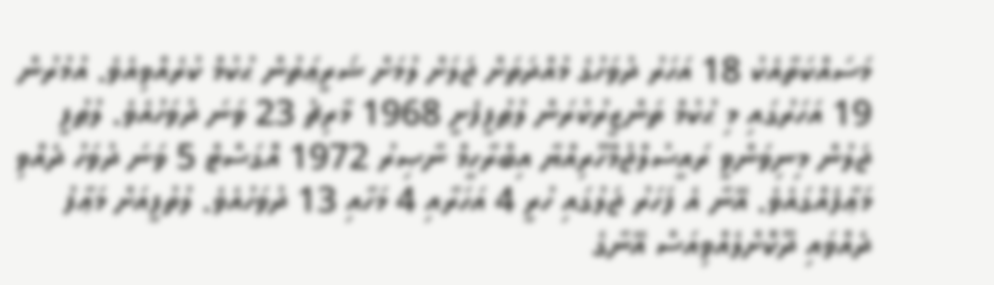މަސައްކަތާއެކު 18 އަހަރު ދުވަހުގެ މުއްދަތަށް ޖަލަށް ލުމަށް ޝަރީޢަތުން ޙުކުމް ކުރެއްވިއެވެ. އުމުރުން 19 އަހަރުގައި މި ޙުކުމް ތަންޒީރުކުރަން ލުޠުފީފެށީ 1968 މާރިޗު 23 ވަނަ ދުވަހުއެވެ. ލުޠުފީ ޖަލުން މިނިވަންވީ ރައީސުލްޖުމްހޫރިއްޔާ އިބްރާހީމް ނާޞިރު 1972 އޮގަސްޓް 5 ވަނަ ދުވަހު ދެއްވި މަޢާފެއްގައެވެ. އޭނާ އެ ފަހަރު ޖަލުގައި ހުރީ 4 އަހަރާއި 4 މަހާއި 13 ދުވަހުއެވެ. ލުތުފީއަށް މަޢާފު ދެއްވައި ދޫކޮށްލެއްވިއަސް އޭނާގެ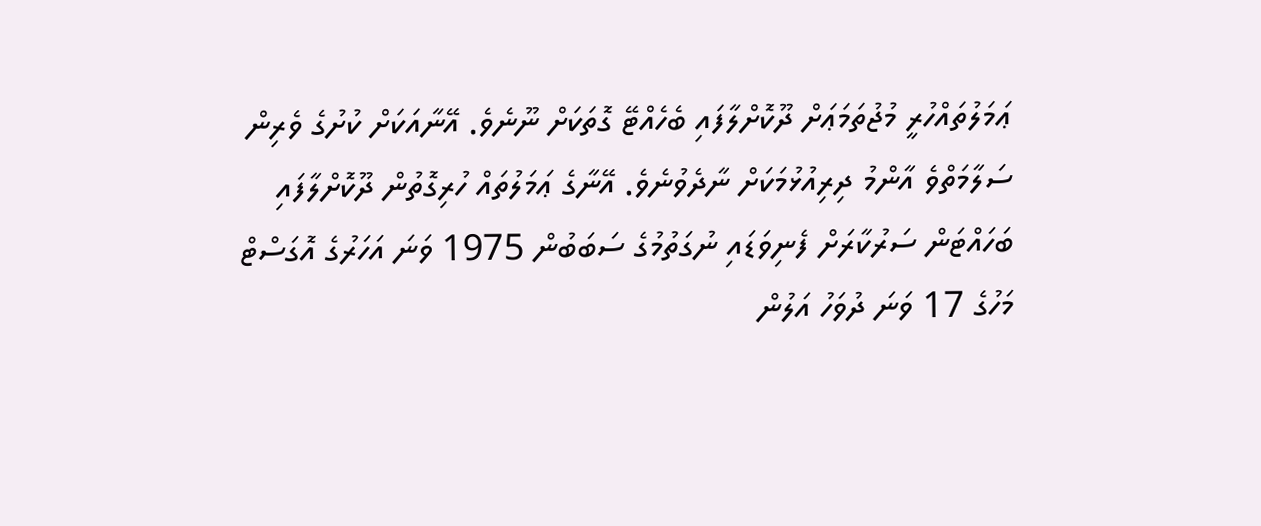ޢަމަލުތައްހުރީ މުޖުތަމަޢަށް ދޫކޮށްލާފައި ބެހެއްޓޭ ގޮތަކަށް ނޫނެވެ. އޭނާއަކަށް ކުށުގެ ވެރިން ސަލާމަތްވެ އާންމު ދިރިއުޅުމަކަށް ނާދެވުނެވެ. އޭނާގެ ޢަމަލުތައް ހުރިގޮތުން ދޫކޮށްލާފައި ބަހައްޓަން ސަރުކާރަށް ފެނިވަޑައި ނުގަތުމުގެ ސަބަބުން 1975 ވަނަ އަހަރުގެ އޮގަސްޓް މަހުގެ 17 ވަނަ ދުވަހު އަލުން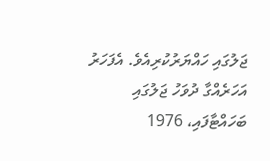ޖަލުގައި ހައްޔަރުކުރިއެވެ. އެފަހަރު އަހަރެއްގާ ދުވަހު ޖަލުގައި ބަހައްޓާފައި، 1976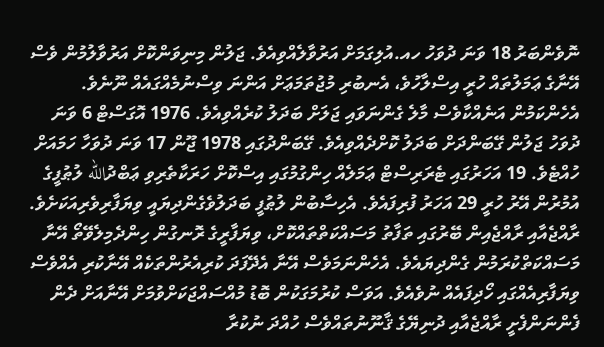ނޮވެންބަރު 18 ވަނަ ދުވަހު ހއ.އުލިގަމަށް އަރުވާލެއްވިއެވެ. ޖަލުން މިނިވަންކޮށް އަރުވާލުމުން ވެސް އޭނާގެ ޢަމަލުތައް ހުރީ އިސްލާހުވެ، އެނބުރި މުޖުތަމަޢަށް އަންނަ ވިސްނުމެއްގައެއް ނޫނެވެ. އެހެންކަމުން އަނެއްކާވެސް މާލެ ގެންނަވައި ޖަލަށް ބަދަލު ކުރެއްވިއެވެ. 1976 އޮގަސްޓް 6 ވަނަ ދުވަހު ޖަލުން ގޭބަންދަށް ބަދަލު ކޮށްދެއްވިއެވެ. ގޭބަންދުގައި 1978 ޖޫން 17 ވަނަ ދުވަހާ ހަމައަށް ހުއްޓެވެ. 19 އަހަރުގައި ޓެރަރިސްޓް ޢަމަލެއް ހިންގުމުގައި އިސްކޮށް ހަރަކާތެރިވި ޢަބްދުالله ލުޠުފީގެ އުމުރުން އޭރު ހުރީ 29 އަހަރު ފުރިފައެވެ. އެހިސާބުން ލުޠުފީ ބަދަލުވެގެންދިޔައީ ވިޔަފާރިވެރިއަކަށެވެ.
ރާއްޖެއާއި ރާއްޖެއިން ބޭރުގައި ތަފާތު މަސައްކަތްތައްކޮށް، ވިޔަފާރީގެ ރޮނގުން ހިންދެމިލެވޭތޯ އޭނާ މަސައްކަތްކުރަމުން ގެންދިޔައެވެ. އެހެންނަމަވެސް އޭނާ އެދޭފަދަ ކުރިއެރުންތަކެއް އޭނާކުރި އެއްވެސް ވިޔަފާރިއެއްގައި ހޯދިފައެއް ނުވެއެވެ. އަވަސް ކުރުމަގަކުން ބޮޑު މުއްސައްޖަކަށްވުމަށް އޭނާއަށް ދެން ފެންނަންފެށީ ރާއްޖެއާއި ދުނިޔޭގެ ޤާނޫނުތައްވެސް ހުއްދަ ނުކުރާ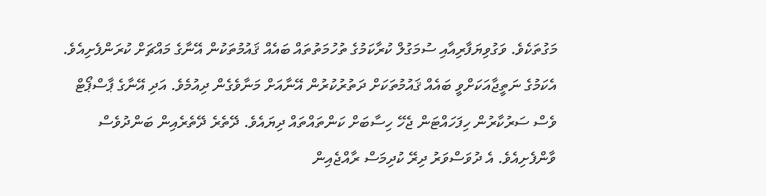މަގުތަކެވެ. ވަގުވިޔަފާރިއާއި ސުމަގުލް ކުރާކަމުގެ ތުހުމަތުތައް ބައެއް ޤައުމުތަކުން އޭނާގެ މައްޗަށް ކުރަންފެށިއެވެ. އެކަމުގެ ނަތީޖާއަކަށްވީ ބައެއް ޤައުމުތަކަށް ދަތުރުކުރުން އޭނާއަށް މަނާވެގެން ދިއުމެވެ. އަދި އޭނާގެ ޕާސްޕޯޓް ވެސް ސަރުކާރުން ހިފަހައްޓަން ޖެހޭ ހިސާބަށް ކަންތައްތައް ދިޔައެވެ. ދޭތެރެ ދޭތެރެއިން ބަންދުވެސް ވާންފެށިއެވެ. އެ ދުވަސްވަރު ދިރޭ ކުދިމަސް ރާއްޖެއިން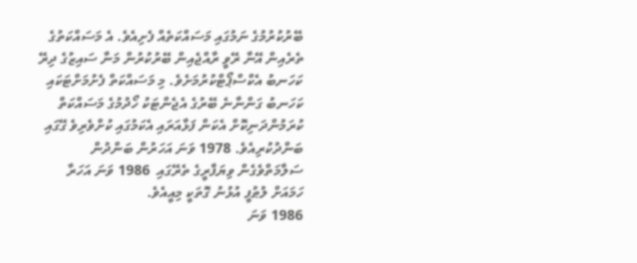ބޭރުކުރުމުގެ ނަމުގައި މަސައްކަތެއް ފެށިއެވެ. އެ މަސައްކަތުގެ ތެރެއިން އޭނާ ރޭވީ ރާއްޖެއިން ބޭރުކުރުން މަނާ ސައިޒުގެ ދިރޭ ކަހަނބު އެކްސްޕޯޓްކުރުމަށެވެ. މި މަސައްކަތް ފެށުމަށްޓަކައި ކަހަނބު ގަންނާނެ ބޭރުގެ އެޖެންޓަކު ހޯދުމުގެ މަސައްކަތް ކުރަމުންދަނިކޮށް އެކަން ފަޅާއަރައި އެކަމުގައި ކުށްވެރިވެ ގޭގައި ބަންދުކުރިއެވެ. 1978 ވަނަ އަހަރުން ބަންދުން ސަލާމަތްވެގެން ވިޔަފާރީގެ ތެރޭގައި  1986 ވަނަ އަހަރާ ހަމައަށް ލުޠުފީ އުޅުނު ގޮތަކީ މިއީއެވެ.
1986 ވަނަ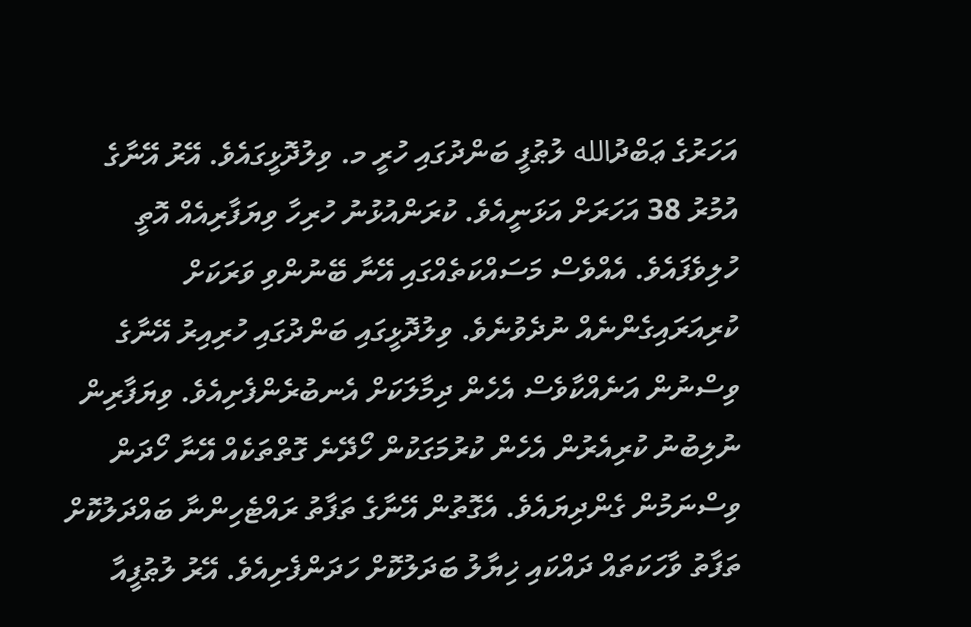އަހަރުގެ ޢަބްދުالله ލުޠުފީ ބަންދުގައި ހުރީ މ. ވިލުދޮޅީގައެވެ. އޭރު އޭނާގެ އުމުރު 38 އަހަރަށް އަޅަނީއެވެ. ކުރަންއުޅުނު ހުރިހާ ވިޔަފާރިއެއް އޮތީ ހުލިވެފައެވެ. އެއްވެސް މަސައްކަތެއްގައި އޭނާ ބޭނުންވި ވަރަކަށް ކުރިއަރައިގެންނެއް ނުދެވުނެވެ. ވިލުދޮޅީގައި ބަންދުގައި ހުރިއިރު އޭނާގެ ވިސްނުން އަނެއްކާވެސް އެހެން ދިމާލަކަށް އެނބުރެންފެށިއެވެ. ވިޔަފާރިން ނުލިބުނު ކުރިއެރުން އެހެން ކުރުމަގަކުން ހޯދޭނެ ގޮތްތަކެއް އޭނާ ހޯދަން ވިސްނަމުން ގެންދިޔައެވެ. އެގޮތުން އޭނާގެ ތަފާތު ރައްޓެހިންނާ ބައްދަލުކޮށް ތަފާތު ވާހަކަތައް ދައްކައި ޚިޔާލު ބަދަލުކޮށް ހަދަންފެށިއެވެ. އޭރު ލުޠުފީއާ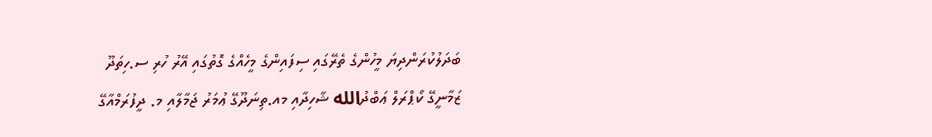ބަދަލުކުރަންދިޔަ މީހުންގެ ތެރޭގައި ސިފައިންގެ މީހެއްގެ ގޮތުގައި އޭރު ހުރި ސ.ހިތަދޫ ޒަމާނީގޭ ކޯޕްރަލް ޢަބްދުالله ޝާހިދާއި މއ.ތިނަދޫގޭ ޢުމަރު ޖަމާލާއި މ. ދީފުރަމްއާގޭ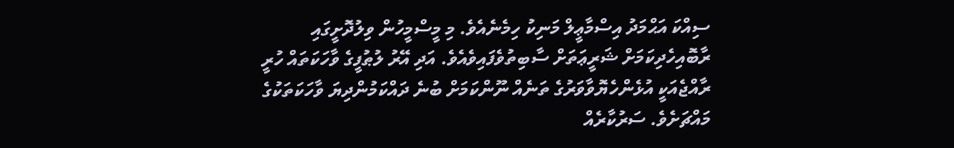ސިއްކަ އަޙްމަދު އިސްމާޢީލް މަނިކު ހިމެނެއެވެ. މި މީސްމީހުން ވިލުދޮށީގައި ރާބޮއިހެދިކަމަށް ޝަރީޢަތަށް ސާބިތުވެފައިވެއެވެ. އަދި އޭރު ލުޠުފީގެ ވާހަކަތައް ހުރީ ރާއްޖެއަކީ އުޅެންހެޔޮވާވަރުގެ ތަނެއް ނޫންކަމަށް ބުނެ ދައްކަމުންދިޔަ ވާހަކަތަކުގެ މައްޗަށެވެ. ސަރުކާރެއް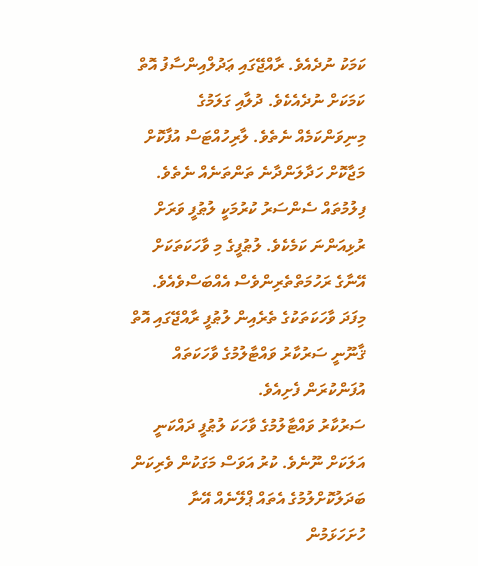ކަމަކު ނުދެއެވެ. ރާއްޖޭގައި ޢަދުލްއިންސާފު އޮތް ކަމަކަށް ނުދެއެކެވެ. ދުލާއި ގަލަމުގެ މިނިވަންކަމެއް ނެތެވެ. ލާރިހުއްޓަސް އުފާކޮށް މަޖާކޮށް ހަދާލަންދާނެ ތަންތަނެއް ނެތެވެ. ފިލުމުތައް ސެންސަރު ކުރުމަކީ ލުޠުފީ ވަރަށް ރުޅިއަންނަ ކަމެކެވެ. ލުޠުފީގެ މި ވާހަކަތަކަށް އޭނާގެ ރަހުމަތްތެރިންވެސް އެއްބަސްވެއެވެ. މިފަދަ ވާހަކަތަކުގެ ތެރެއިން ލުޠުފީ ރާއްޖޭގައި އޮތް ޤާނޫނީ ސަރުކާރު ވައްޓާލުމުގެ ވާހަކަތައް އުފަންކުރަން ފެށިއެވެ.
ސަރުކާރު ވައްޓާލުމުގެ ވާހަކަ ލުޠުފީ ދައްކަނީ އަލަކަށް ނޫނެވެ. ކުރު އަވަސް މަގަކުން ވެރިކަން ބަދަލުކޮށްލުމުގެ އެތައް ޕްލޭނެއް އޭނާ ހުށަހަޅަމުން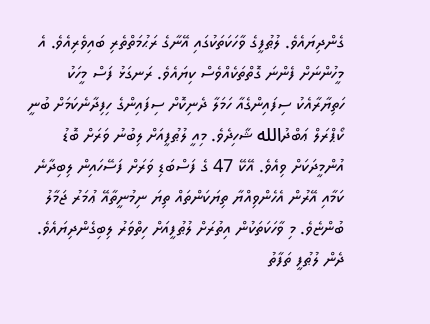ގެންދިޔައެވެ. ލުޠުފީގެ ވާހަކަތަކުގައި އޭނާގެ ރަޙުމަތްތެރި ބައިވެރިއެވެ. އެ މީހުންނަށް ފެންނަ ގޮތްތަކެއްވެސް ކިޔައެވެ. ރަނގަޅު ފަސް މީހަކު ހަތިޔާރާއެކު ސިފައިންގެއާ ހަމަލާ ދެނިކޮށް ސިފައިންގެ ހިފިދާނެކަމަށް ބުނީ ކޯޕްރަލް ޢަބްދުالله ޝާހިދެވެ. މިއީ ލުޠުފީއަށް ލިބުނު ވަރަށް ބޮޑު އުންމީދަކަށް ވިއެވެ. އޭކޭ 47 ގެ ފަސްބަޑި ވަރަށް ފަސޭހައިން ލިބިދާނެ ކަމާއި އޭރުން އެހެންވިއްޔާ ތިޔަކަންތައް ތިޔަ ނިމުނީތާއޭ ޢުމަރު ޖަމާލު ބުންޏެވެ. މި ވާހަކަތަކުން އިތުރަށް ލުޠުފީއަށް ހިތްވަރު ލިބިގެންދިޔައެވެ. ދެން ލުޠުފީ ތަފާތު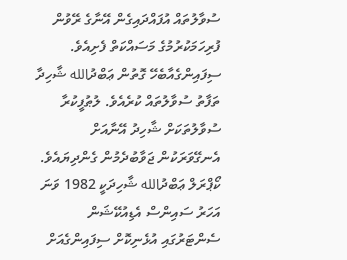ސުވާލުތައް އުފައްދައިގެން އޭނާގެ ރޭވުން ފުރިހަމަކުރުމުގެ މަސައްކަތް ފެށިއެވެ. ސިފައިންގެއާބެހޭ ގޮތުން ޢަބްދުالله ޝާހިދާ ތަފާތު ސުވާލުތައް ކުރެއެވެ. ލުޠުފީކުރާ ސުވާލުތަކަށް ޝާހިދު އޭނާއަށް އެނގޭވަރަކުން ޖަވާބުދެމުން ގެންދިޔައެވެ.
ކޯޕްރަލް ޢަބްދުالله ޝާހިދަކީ 1982 ވަނަ އަހަރު ސައިންސް އެޑިއުކޭޝަން ސެންޓަރުގައި އުޅެނިކޮށް ސިފައިންގެއަށް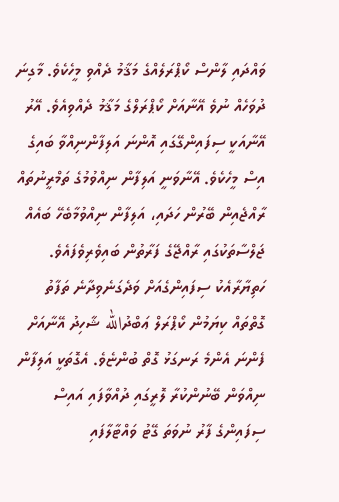ވައްދައި ލާންސް ކޯޕްރަލެއްގެ މަޤާމު ދެއްވި މީހެކެވެ. މާގިނަ ދުވަހެއް ނުވެ އޭނާއަށް ކޯޕްރަލްގެ މަޤާމު ދެއްވިއެވެ. އޭރު އޭނާއަކީ ސިފައިންގޭގައި އޮންނަ އަލިފާންނިއްވާ ބައިގެ އިސް މީހެކެވެ. އޭނާވަނީ އަލިފާން ނިއްވުމުގެ ތަމްރީނުތައް ރާއްޖެއިން ބޭރުން ހަދައި، އަލިފާން ނިއްވުމާބެހޭ ބައެއް ޖަލްސާތަކުގައި ރާއްޖޭގެ ފަރާތުން ބައިވެރިވެފައެވެ.
ހަތިޔާރާއެކު ސިފައިންގެއަށް ވަދެގަނެވިދާނެ ތަފާތު ގޮތްތައް ކިޔަމުން ކޯޕްރަލް ޢަބްދުالله ޝާހިދު އޭނާއަށް ފެންނަ އެންމެ ރަނގަޅު ގޮތް ބުންޏެވެ. އެގޮތަކީ އަލިފާން ނިއްވަން ބޭނުންކުރާ ލޮރީގައި ދުއްވާފައި އައިސް ސިފައިންގެ ފާރު ނުވަތަ ގޭޓު ވައްޓާލާފައި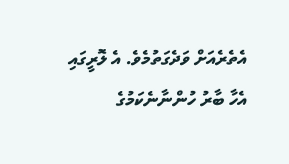އެތެރެއަށް ވަދެގަތުމެވެ. އެ ލޮރީގައި އެހާ ބާރު ހުންނާނެކަމުގެ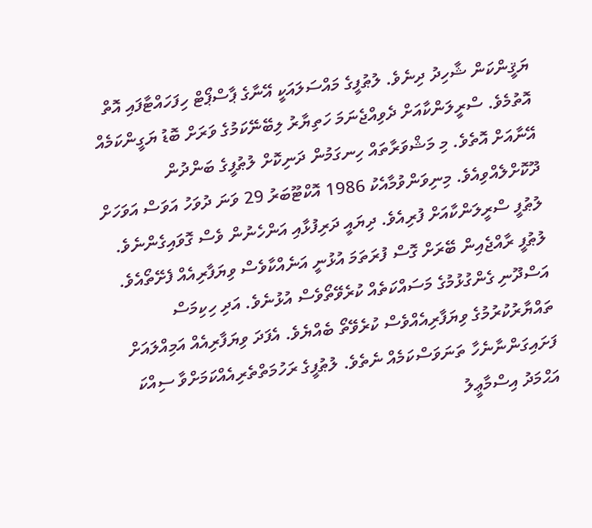ޔަޤީންކަން ޝާހިދު ދިނެވެ. ލުޠުފީގެ މައްސަލައަކީ އޭނާގެ ޕާސްޕޯޓް ހިފަހައްޓާފައި އޮތް އޮތުމެވެ. ސްރީލަންކާއަށް ދެވިއްޖެނަމަ ހަތިޔާރު ލިބޭނޭކަމުގެ ވަރަށް ބޮޑު ޔަގީންކަމެއް އޭނާއަށް އޮތެވެ. މި މަޝްވަރާތައް ހިނގަމުން ދަނިކޮށް ލުޠުފީގެ ބަންދުން ދޫކޮށްލެއްވިއެވެ. މިނިވަންވުމާއެކު 1986 އޮކްޓޫބަރު 29 ވަނަ ދުވަހު އަވަސް އަވަހަށް ލުޠުފީ ސްރީލަންކާއަށް ފުރިއެވެ. ދިޔައީ ދަރިފުޅާއި އަންހެނުން ވެސް ގޮވައިގެންނެވެ.
ލުޠުފީ ރާއްޖެއިން ބޭރަށް ގޮސް ފުރަތަމަ އުޅުނީ އަނެއްކާވެސް ވިޔަފާރިއެއް ފެށޭތޯއެވެ. އަސްދޫނި ގެންގުޅުމުގެ މަސައްކަތެއް ކުރެވޭތޯވެސް އުޅުނެވެ. އަދި ހިކިމަސް ތައްޔާރުކުރުމުގެ ވިޔަފާރިއެއްވެސް ކުރެވޭތޯ ބެއްޔެވެ. އެފަދަ ވިޔަފާރިއެއް އަމިއްލައަށް ފަށައިގަންނާނެހާ ތަނަވަސްކަމެއް ނެތެވެ. ލުޠުފީގެ ރަހުމަތްތެރިއެއްކަމަށްވާ ސިއްކަ އަޙްމަދު އިސްމާޢީލު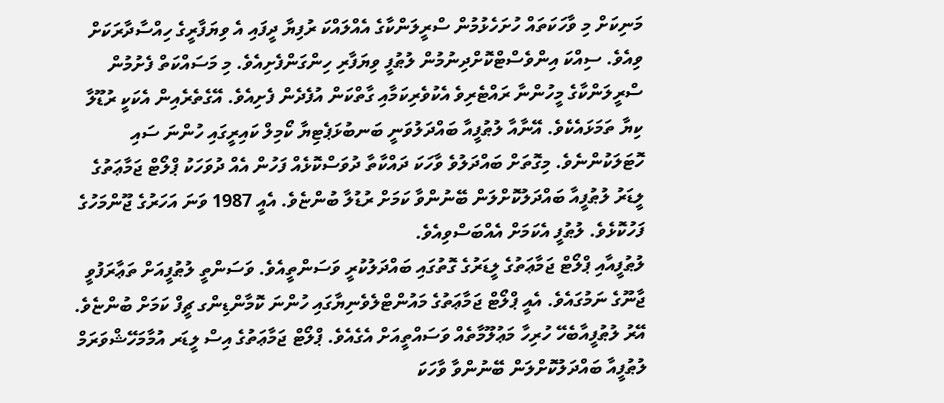މަނިކަށް މި ވާހަކަތައް ހުށަހެޅުމުން ސްރީލަންކާގެ އެއްލައްކަ ރުފިޔާ ދީފައި އެ ވިޔަފާރީގެ ހިއްސާދާރަކަށް ވިއެވެ. ސިއްކަ އިންވެސްޓްކޮށްދިނުމުން ލުޠުފީ ވިޔަފާރި ހިންގަންފެށިއެވެ. މި މަސައްކަތް ފެށުމުން ސްރީލަންކާގެ މީހުންނާ ރައްޓެރިވެ އެކުވެރިކަމާއި ގާތްކަން އުފެދެން ފެށިއެވެ. އޭގެތެރެއިން އެކަކީ ރުޑޫލާ ކިޔާ ތަމަޅައެކެވެ. އޭނާއާ ލުޠުފީއާ ބައްދަލުވަނީ ބަނބުޅަޕެޓިޔާ ކޯމިލް ކައިރީގައި ހުންނަ ސައި ހޮޓަލަކުންނެވެ. މިގޮތަށް ބައްދަލުވެ ވާހަކަ ދައްކާތާ ދުވަސްކޮޅެއް ފަހުން އެއް ދުވަހަކު ޕްލޯޓް ޖަމާޢަތުގެ ލީޑަރު ލުޠުފީއާ ބައްދަލުކޮށްލަން ބޭނުންވާ ކަމަށް ރުޑުލާ ބުންޏެވެ. އެއީ 1987 ވަނަ އަހަރުގެ ޖޫންމަހުގެ ފަހުކޮޅެވެ. ލުޠުފީ އެކަމަށް އެއްބަސްވިއެވެ.
ލުޠުފީއާއި ޕްލޯޓް ޖަމާޢަތުގެ ލީޑަރުގެ ގޮތުގައި ބައްދަލުކުރީ ވަސަންތީއެވެ. ވަސަންތީ ލުޠުފީއަށް ތަޢާރަފުވީ ޖާނޫގެ ނަމުގައެވެ. އެއީ ޕްލޯޓް ޖަމާޢަތުގެ މައުންޓްލެވެނިޔާގައި ހުންނަ ކޮމާންޑިންގ ޗީފް ކަމަށް ބުންޏެވެ. އޭރު ލުޠުފީއާބެހޭ ހުރިހާ މަޢުލޫމާތެއް ވަސައްތީއަށް އެގެއެވެ. ޕްލޯޓް ޖަމާޢަތުގެ އިސް ލީޑަރ އުމާމަހޭޝްވަރަމް ލުޠުފީއާ ބައްދަލުކޮށްލަން ބޭނުންވާ ވާހަކަ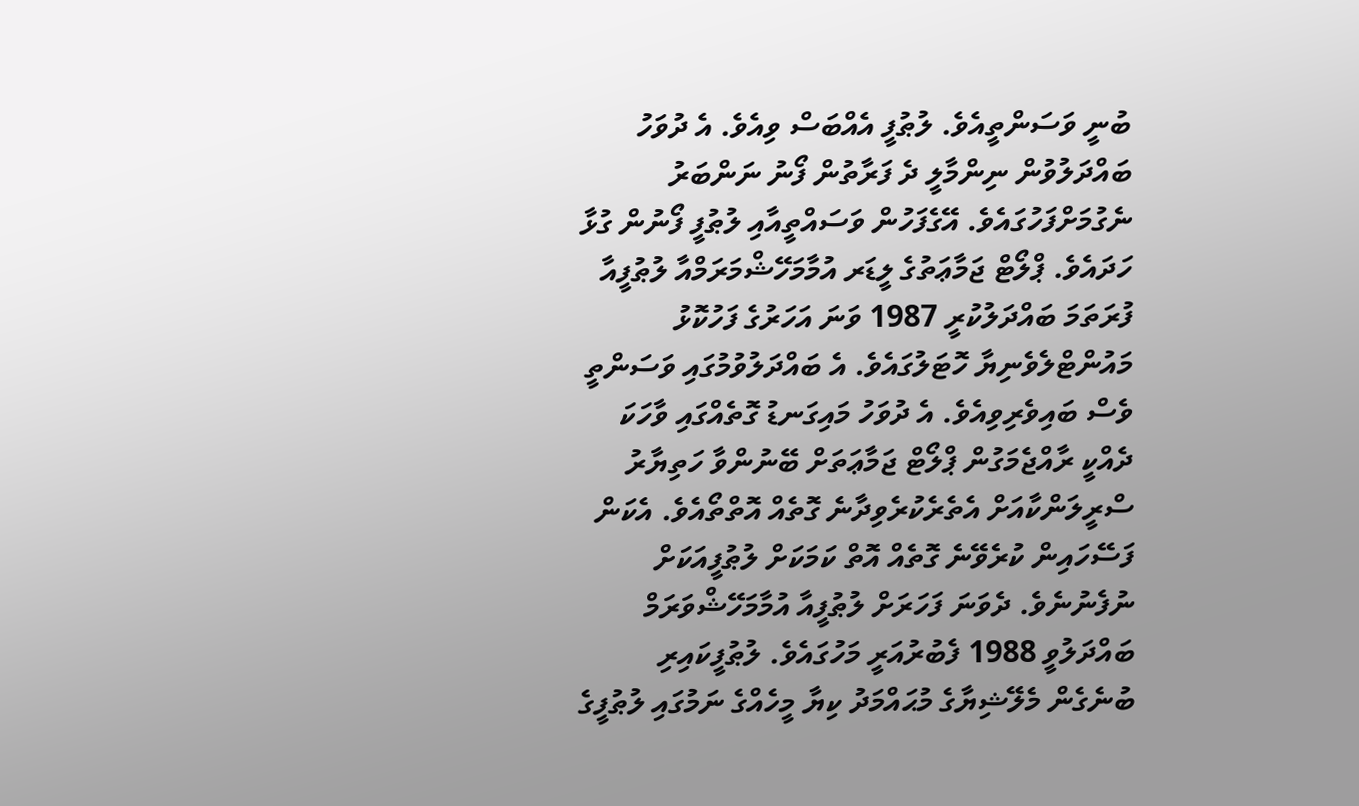ބުނީ ވަސަންތީއެވެ. ލުޠުފީ އެއްބަސް ވިއެވެ. އެ ދުވަހު ބައްދަލުވުން ނިންމާލީ ދެ ފަރާތުން ފޯނު ނަންބަރު ނެގުމަށްފަހުގައެވެ. އޭގެފަހުން ވަސައްތީއާއި ލުޠުފީ ފޯނުން ގުޅާ ހަދައެވެ. ޕްލޯޓް ޖަމާޢަތުގެ ލީޑަރ އުމާމަހޭޝްމަރަމްއާ ލުޠުފީއާ ފުރަތަމަ ބައްދަލުކުރީ 1987 ވަނަ އަހަރުގެ ފަހުކޮޅު މައުންޓްލެވެނިޔާ ހޮޓަލުގައެވެ. އެ ބައްދަލުވުމުގައި ވަސަންތީ ވެސް ބައިވެރިވިއެވެ. އެ ދުވަހު މައިގަނޑު ގޮތެއްގައި ވާހަކަ ދެއްކީ ރާއްޖެމަގުން ޕްލޯޓް ޖަމާޢަތަށް ބޭނުންވާ ހަތިޔާރު ސްރީލަންކާއަށް އެތެރެކުރެވިދާނެ ގޮތެއް އޮތްތޯއެވެ. އެކަން ފަސޭހައިން ކުރެވޭނެ ގޮތެއް އޮތް ކަމަކަށް ލުޠުފީއަކަށް ނުފެނުނެވެ. ދެވަނަ ފަހަރަށް ލުޠުފީއާ އުމާމަހޭޝްވަރަމް ބައްދަލުވީ 1988 ފެބުރުއަރީ މަހުގައެވެ. ލުޠުފީކައިރި ބުނެގެން މެލޭޝިޔާގެ މުޙައްމަދު ކިޔާ މީހެއްގެ ނަމުގައި ލުޠުފީގެ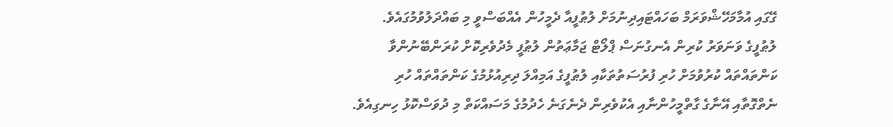ގޭގައި އުމާމަހޭޝްވަރަމް ބަހައްޓައިދިނުމަށް ލުޠުފީއާ ދެމީހުން އެއްބަސްވީ މި ބައްދަލުވުމުގައެވެ. ލުޠުފީގެ ވަނަވަރު ކުރިން އެނގުނަސް ޕްލޯޓް ޖަމާޢަތުން ލުޠުފީ މެދުވެރިކޮށް ކުރަންބޭނުންވާ ކަންތައްތައް ކުރުވުމަށް ހުރި ފުރުސަތުތަކާއި ލުޠުފީގެ އަމިއްލަ ދިރިއުޅުމުގެ ކަންތައްތައް ހުރި ނެތްގޮތާއި އޭނާގެ ގާތްމީހުންނާއި އެކުވެރިން ދެނެގަނެ ހެދުމުގެ މަސައްކަތް މި ދުވަސްކޮޅު ހިނގިއެވެ.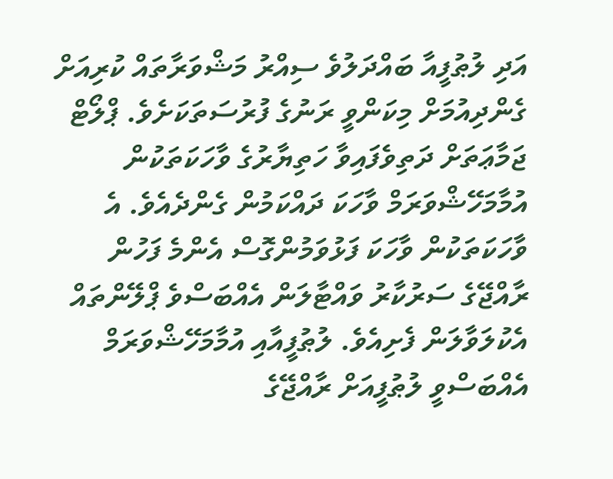އަދި ލުޠުފީއާ ބައްދަލުވެ ސިއްރު މަޝްވަރާތައް ކުރިއަށް ގެންދިއުމަށް މިކަންވީ ރަނުގެ ފުރުސަތަކަށެވެ. ޕްލޯޓް ޖަމާޢަތަށް ދަތިވެފައިވާ ހަތިޔާރުގެ ވާހަކަތަކުން އުމާމަހޭޝްވަރަމް ވާހަކަ ދައްކަމުން ގެންދެއެވެ. އެ ވާހަކަތަކުން ވާހަކަ ފަޅުވަމުންގޮސް އެންމެ ފަހުން ރާއްޖޭގެ ސަރުކާރު ވައްޓާލަން އެއްބަސްވެ ޕްލޭންތައް އެކުލަވާލަން ފެށިއެވެ. ލުޠުފީއާއި އުމާމަހޭޝްވަރަމް އެއްބަސްވީ ލުޠުފީއަށް ރާއްޖޭގެ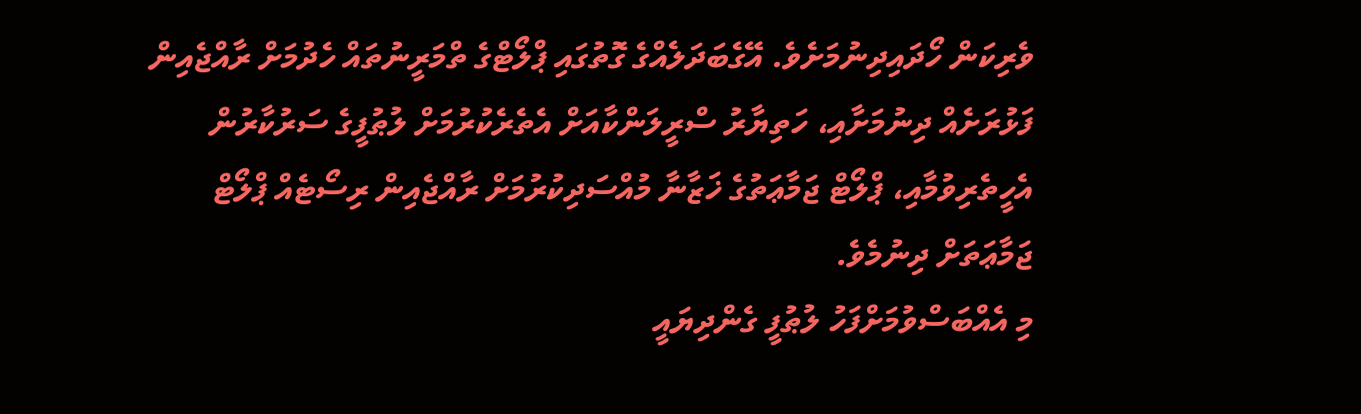ވެރިކަން ހޯދައިދިނުމަށެވެ. އޭގެބަދަލެއްގެ ގޮތުގައި ޕްލޯޓްގެ ތްމަރީނުތައް ހެދުމަށް ރާއްޖެއިން ފަޅުރަށެއް ދިނުމަށާއި، ހަތިޔާރު ސްރީލަންކާއަށް އެތެރެކުރުމަށް ލުޠުފީގެ ސަރުކާރުން އެހީތެރިވުމާއި، ޕްލޯޓް ޖަމާޢަތުގެ ޚަޒާނާ މުއްސަދިކުރުމަށް ރާއްޖެއިން ރިސޯޓެއް ޕްލޯޓް ޖަމާޢަތަށް ދިނުމެވެ.
މި އެއްބަސްވުމަށްފަހު ލުޠުފީ ގެންދިޔައީ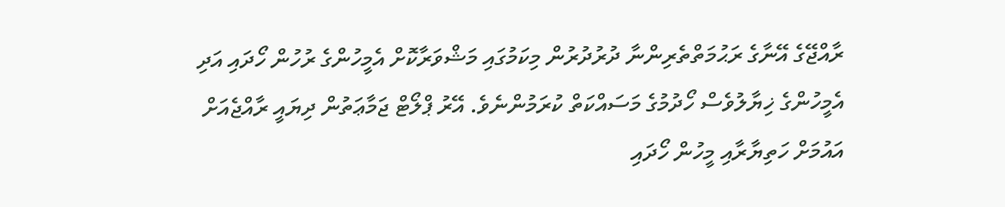ރާއްޖޭގެ އޭނާގެ ރަޙުމަތްތެރިންނާ ދުރުދުރުން މިކަމުގައި މަޝްވަރާކޮށް އެމީހުންގެ ރުހުން ހޯދައި އަދި އެމީހުންގެ ޚިޔާލުވެސް ހޯދުމުގެ މަސައްކަތް ކުރަމުންނެވެ. އޭރު ޕްލޯޓް ޖަމާޢަތުން ދިޔައީ ރާއްޖެއަށް އައުމަށް ހަތިޔާރާއި މީހުން ހޯދައި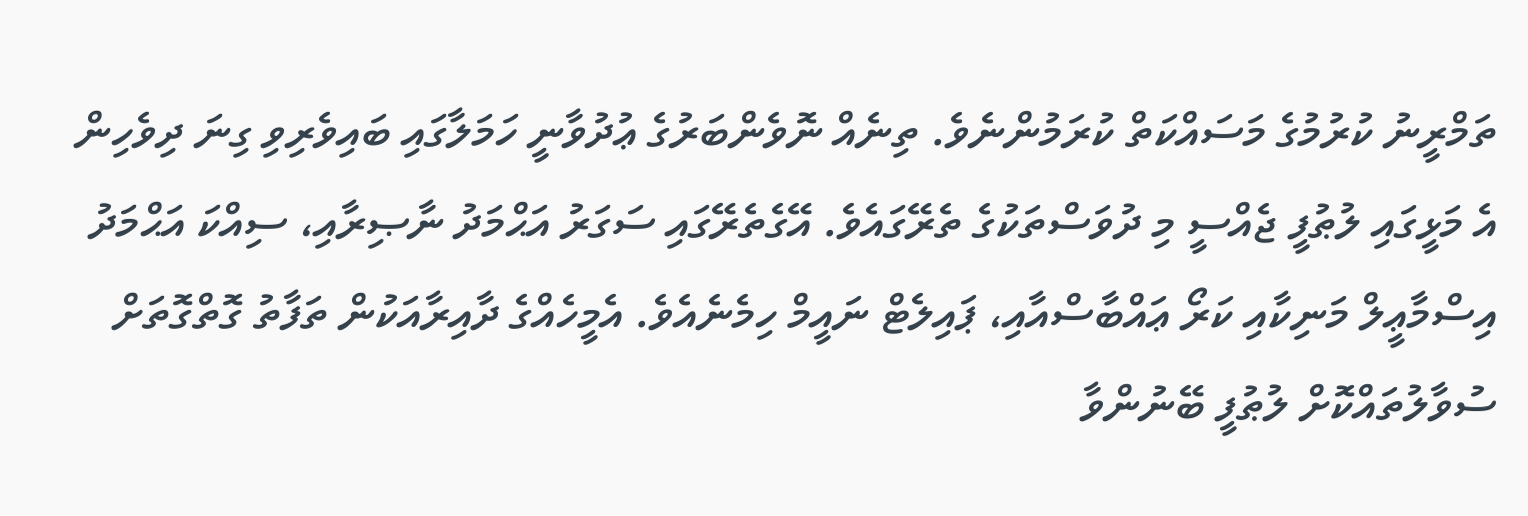ތަމްރީނު ކުރުމުގެ މަސައްކަތް ކުރަމުންނެވެ. ތިނެއް ނޮވެންބަރުގެ ޢުދުވާނީ ހަމަލާގައި ބައިވެރިވި ގިނަ ދިވެހިން އެ މަޅީގައި ލުޠުފީ ޖެއްސީ މި ދުވަސްތަކުގެ ތެރޭގައެވެ. އޭގެތެރޭގައި ސަގަރު އަޙްމަދު ނާޞިރާއި، ސިއްކަ އަޙްމަދު އިސްމާޢީލް މަނިކާއި ކަރޯ ޢައްބާސްއާއި، ޕައިލެޓް ނައީމް ހިމެނެއެވެ. އެމީހެއްގެ ދާއިރާއަކުން ތަފާތު ގޮތްގޮތަށް ސުވާލުތައްކޮށް ލުޠުފީ ބޭނުންވާ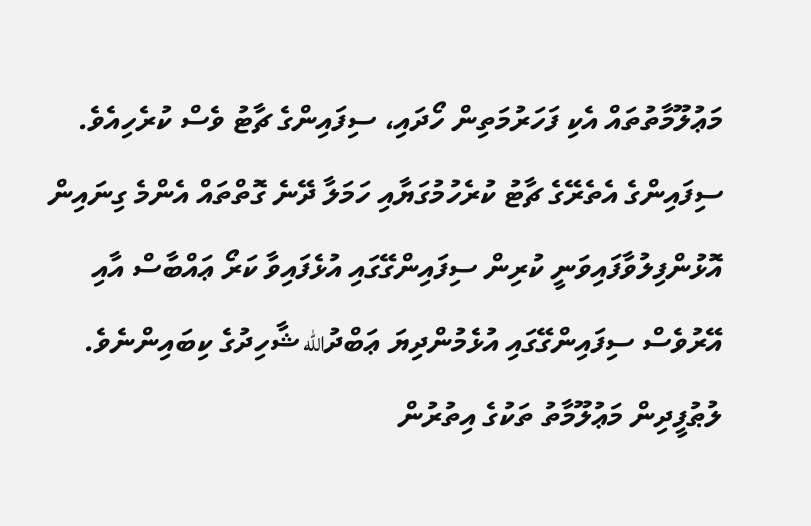މަޢުލޫމާތުތައް އެކި ފަހަރުމަތިން ހޯދައި، ސިފައިންގެ ޗާޓު ވެސް ކުރެހިއެވެ. ސިފައިންގެ އެތެރޭގެ ޗާޓު ކުރެހުމުގަޔާއި ހަމަލާ ދޭނެ ގޮތްތައް އެންމެ ގިނައިން އޮޅުންފިލުވާފައިވަނީ ކުރިން ސިފައިންގޭގައި އުޅެފައިވާ ކަރޯ ޢައްބާސް އާއި އޭރުވެސް ސިފައިންގޭގައި އުޅެމުންދިޔަ ޢަބްދުالله ޝާހިދުގެ ކިބައިންނެވެ. ލުޠުފީދިން މަޢުލޫމާތު ތަކުގެ އިތުރުން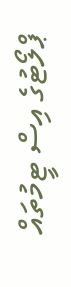ޕްލޯޓުގެ އިސް ޓީމުތައް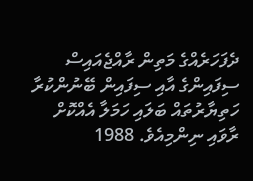ދެފަހަރެއްގެ މަތިން ރާއްޖެއައިސް ސިފައިންގެ އާއި ސިފައިން ބޭނުންކުރާ ހަތިޔާރުތައް ބަލައި ހަމަލާ އެއްކޮށް ރާވައި ނިންމިއެވެ. 1988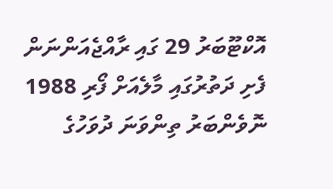އޮކްޓޫބަރު 29 ގައި ރާއްޖެއަންނަން ފެށި ދަތުރުގައި މާލެއަށް ފޯރި 1988 ނޮވެންބަރު ތިންވަނަ ދުވަހުގެ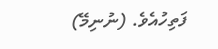ފަތިހުއެވެ. (ނުނިމޭ)